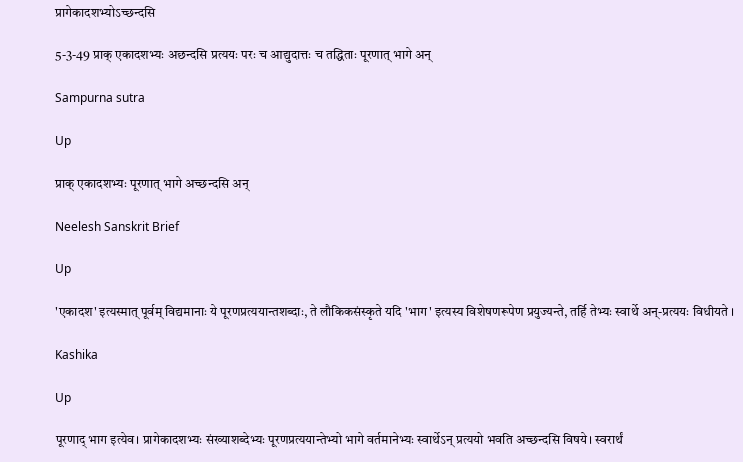प्रागेकादशभ्योऽच्छन्दसि

5-3-49 प्राक् एकादशभ्यः अछन्दसि प्रत्ययः परः च आद्युदात्तः च तद्धिताः पूरणात् भागे अन्

Sampurna sutra

Up

प्राक् एकादशभ्यः पूरणात् भागे अच्छन्दसि अन्

Neelesh Sanskrit Brief

Up

'एकादश' इत्यस्मात् पूर्वम् विद्यमानाः ये पूरणप्रत्ययान्तशब्दाः, ते लौकिकसंस्कृते यदि 'भाग' इत्यस्य विशेषणरूपेण प्रयुज्यन्ते, तर्हि तेभ्यः स्वार्थे अन्-प्रत्ययः विधीयते ।

Kashika

Up

पूरणाद् भाग इत्येव। प्रागेकादशभ्यः संख्याशब्देभ्यः पूरणप्रत्ययान्तेभ्यो भागे वर्तमानेभ्यः स्वार्थेऽन् प्रत्ययो भवति अच्छन्दसि विषये। स्वरार्थं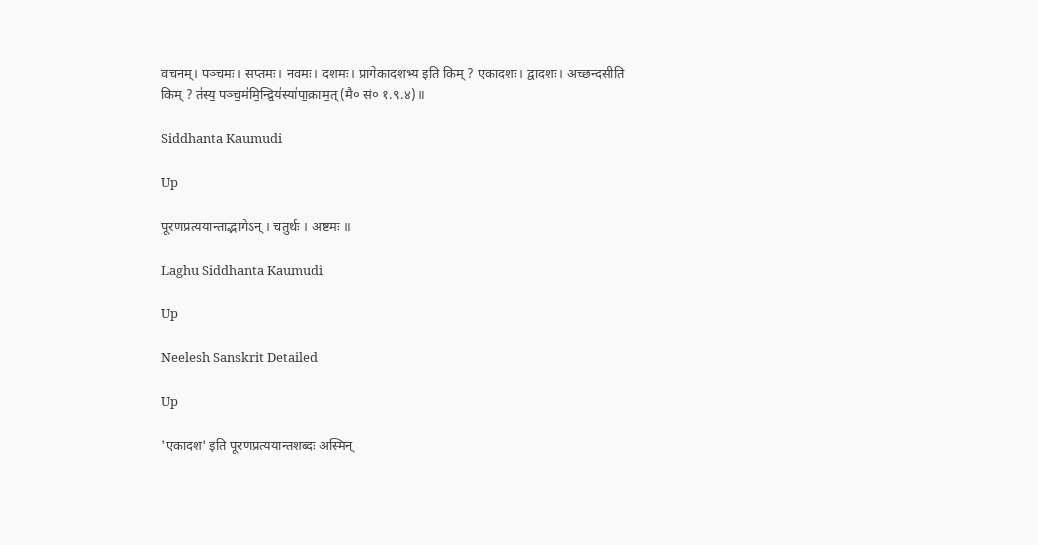वचनम्। पञ्चमः। सप्तमः। नवमः। दशमः। प्रागेकादशभ्य इति किम् ? एकादशः। द्वादशः। अच्छन्दसीति किम् ? त॑स्य॒ पञ्च॒म॑मि॒न्द्रि॒य॑स्या॑पा॒क्राम॒त् (मै० सं० १.९.४)॥

Siddhanta Kaumudi

Up

पूरणप्रत्ययान्ताद्भागेऽन् । चतुर्थः । अष्टमः ॥

Laghu Siddhanta Kaumudi

Up

Neelesh Sanskrit Detailed

Up

'एकादश' इति पूरणप्रत्ययान्तशब्दः अस्मिन्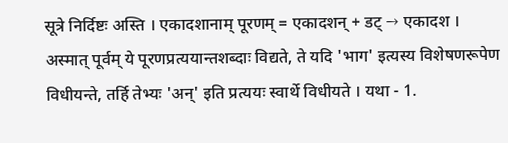सूत्रे निर्दिष्टः अस्ति । एकादशानाम् पूरणम् = एकादशन् + डट् → एकादश । अस्मात् पूर्वम् ये पूरणप्रत्ययान्तशब्दाः विद्यते, ते यदि 'भाग' इत्यस्य विशेषणरूपेण विधीयन्ते, तर्हि तेभ्यः 'अन्' इति प्रत्ययः स्वार्थे विधीयते । यथा - 1.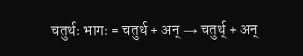चतुर्थः भागः = चतुर्थ + अन् → चतुर्थ् + अन्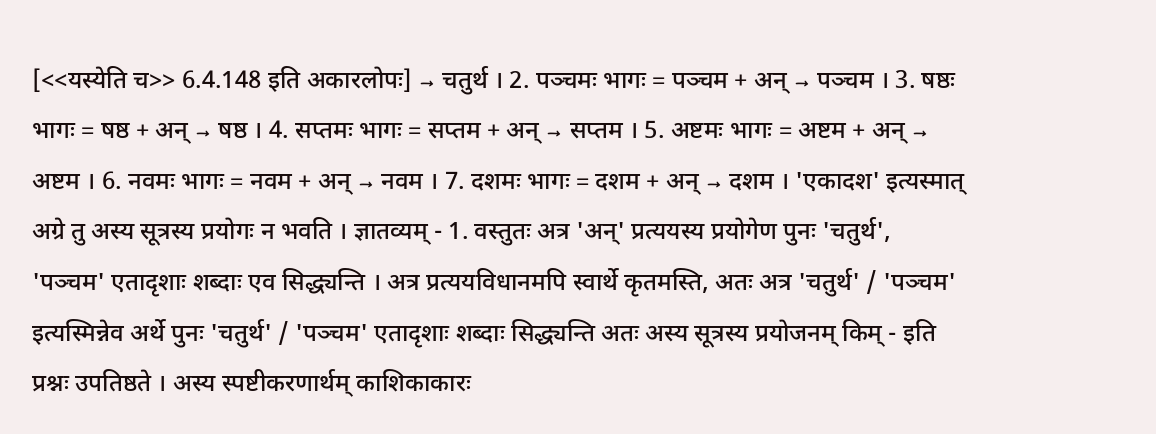[<<यस्येति च>> 6.4.148 इति अकारलोपः] → चतुर्थ । 2. पञ्चमः भागः = पञ्चम + अन् → पञ्चम । 3. षष्ठः भागः = षष्ठ + अन् → षष्ठ । 4. सप्तमः भागः = सप्तम + अन् → सप्तम । 5. अष्टमः भागः = अष्टम + अन् → अष्टम । 6. नवमः भागः = नवम + अन् → नवम । 7. दशमः भागः = दशम + अन् → दशम । 'एकादश' इत्यस्मात् अग्रे तु अस्य सूत्रस्य प्रयोगः न भवति । ज्ञातव्यम् - 1. वस्तुतः अत्र 'अन्' प्रत्ययस्य प्रयोगेण पुनः 'चतुर्थ', 'पञ्चम' एतादृशाः शब्दाः एव सिद्ध्यन्ति । अत्र प्रत्ययविधानमपि स्वार्थे कृतमस्ति, अतः अत्र 'चतुर्थ' / 'पञ्चम' इत्यस्मिन्नेव अर्थे पुनः 'चतुर्थ' / 'पञ्चम' एतादृशाः शब्दाः सिद्ध्यन्ति अतः अस्य सूत्रस्य प्रयोजनम् किम् - इति प्रश्नः उपतिष्ठते । अस्य स्पष्टीकरणार्थम् काशिकाकारः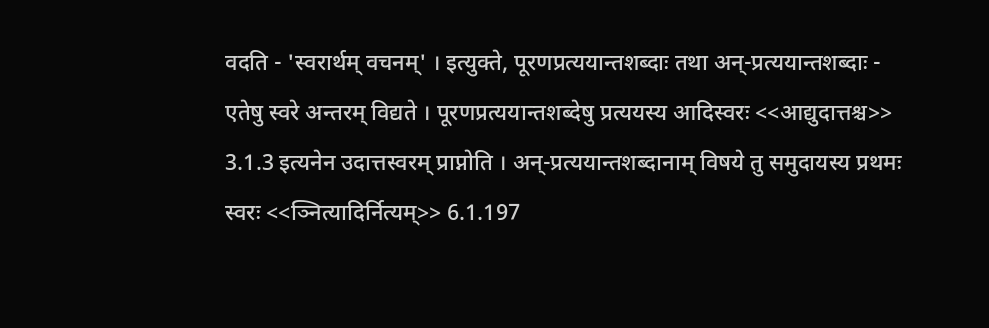वदति - 'स्वरार्थम् वचनम्' । इत्युक्ते, पूरणप्रत्ययान्तशब्दाः तथा अन्-प्रत्ययान्तशब्दाः - एतेषु स्वरे अन्तरम् विद्यते । पूरणप्रत्ययान्तशब्देषु प्रत्ययस्य आदिस्वरः <<आद्युदात्तश्च>> 3.1.3 इत्यनेन उदात्तस्वरम् प्राप्नोति । अन्-प्रत्ययान्तशब्दानाम् विषये तु समुदायस्य प्रथमः स्वरः <<ञ्नित्यादिर्नित्यम्>> 6.1.197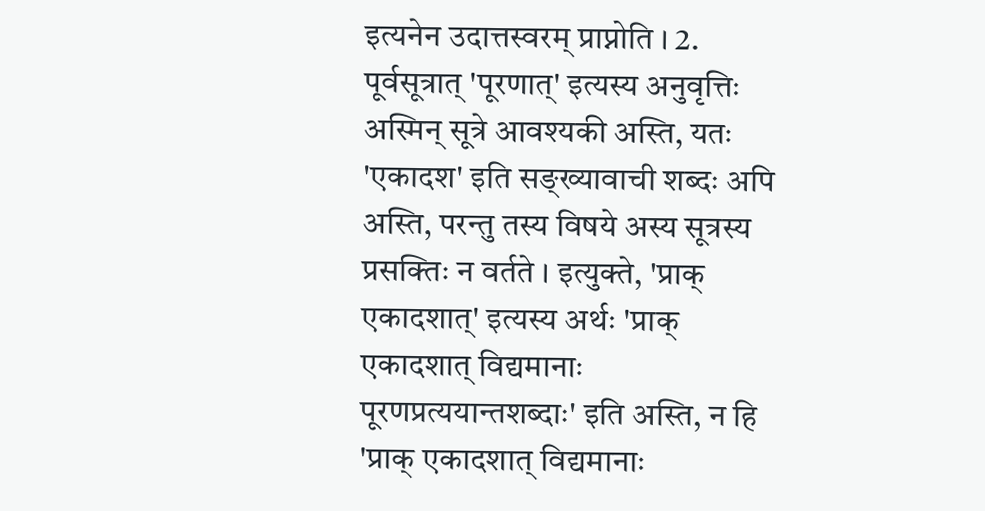इत्यनेन उदात्तस्वरम् प्राप्नोति । 2. पूर्वसूत्रात् 'पूरणात्' इत्यस्य अनुवृत्तिः अस्मिन् सूत्रे आवश्यकी अस्ति, यतः 'एकादश' इति सङ्ख्यावाची शब्दः अपि अस्ति, परन्तु तस्य विषये अस्य सूत्रस्य प्रसक्तिः न वर्तते । इत्युक्ते, 'प्राक् एकादशात्' इत्यस्य अर्थः 'प्राक् एकादशात् विद्यमानाः पूरणप्रत्ययान्तशब्दाः' इति अस्ति, न हि 'प्राक् एकादशात् विद्यमानाः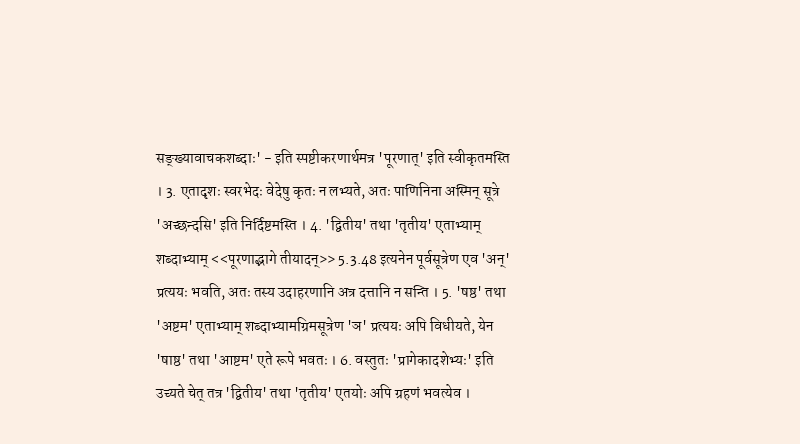सङ्ख्यावाचकशब्दाः' - इति स्पष्टीकरणार्थमत्र 'पूरणात्' इति स्वीकृतमस्ति । 3. एतादृशः स्वरभेदः वेदेषु कृतः न लभ्यते, अतः पाणिनिना अस्मिन् सूत्रे 'अच्छन्दसि' इति निर्दिष्टमस्ति । 4. 'द्वितीय' तथा 'तृतीय' एताभ्याम् शब्दाभ्याम् <<पूरणाद्भागे तीयादन्>> 5.3.48 इत्यनेन पूर्वसूत्रेण एव 'अन्' प्रत्ययः भवति, अतः तस्य उदाहरणानि अत्र दत्तानि न सन्ति । 5. 'षष्ठ' तथा 'अष्टम' एताभ्याम् शब्दाभ्यामग्रिमसूत्रेण 'ञ' प्रत्ययः अपि विधीयते, येन 'षाष्ठ' तथा 'आष्टम' एते रूपे भवतः । 6. वस्तुतः 'प्रागेकादशेभ्यः' इति उच्यते चेत् तत्र 'द्वितीय' तथा 'तृतीय' एतयोः अपि ग्रहणं भवत्येव ।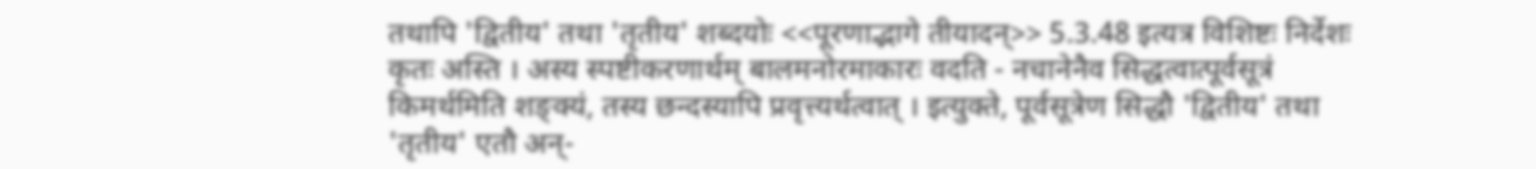तथापि 'द्वितीय' तथा 'तृतीय' शब्दयोः <<पूरणाद्भागे तीयादन्>> 5.3.48 इत्यत्र विशिष्टः निर्देशः कृतः अस्ति । अस्य स्पष्टीकरणार्थम् बालमनोरमाकारः वदति - नचानेनैव सिद्धत्वात्पूर्वसूत्रं किमर्थमिति शङ्क्यं, तस्य छन्दस्यापि प्रवृत्त्यर्थत्वात् । इत्युक्ते, पूर्वसूत्रेण सिद्धौ 'द्वितीय' तथा 'तृतीय' एतौ अन्-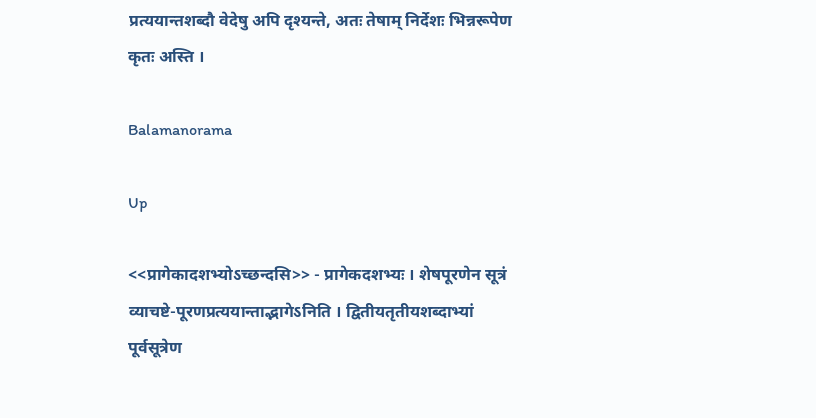प्रत्ययान्तशब्दौ वेदेषु अपि दृश्यन्ते, अतः तेषाम् निर्देशः भिन्नरूपेण कृतः अस्ति ।

Balamanorama

Up

<<प्रागेकादशभ्योऽच्छन्दसि>> - प्रागेकदशभ्यः । शेषपूरणेन सूत्रं व्याचष्टे-पूरणप्रत्ययान्ताद्भागेऽनिति । द्वितीयतृतीयशब्दाभ्यां पूर्वसूत्रेण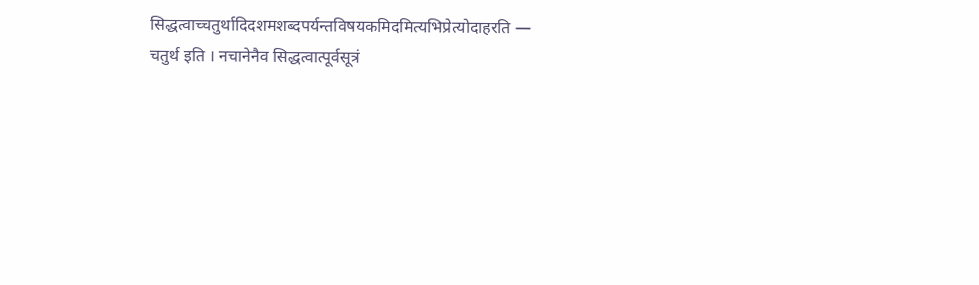सिद्धत्वाच्चतुर्थादिदशमशब्दपर्यन्तविषयकमिदमित्यभिप्रेत्योदाहरति — चतुर्थ इति । नचानेनैव सिद्धत्वात्पूर्वसूत्रं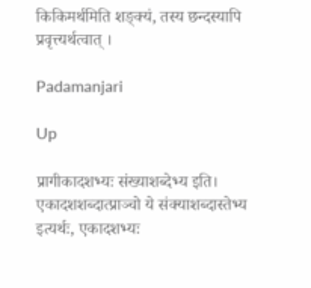किकिमर्थमिति शङ्क्यं, तस्य छन्दस्यापि प्रवृत्त्यर्थत्वात् ।

Padamanjari

Up

प्रागीकादशभ्यः संख्याशब्देभ्य इति। एकादशशब्दात्प्राञ्चो ये संक्याशब्दास्तेभ्य इत्यर्थः, एकादशभ्यः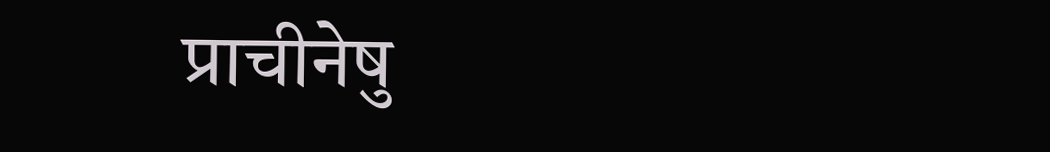प्राचीनेषु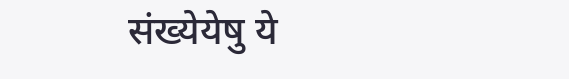संख्येयेषु ये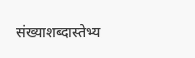संख्याशब्दास्तेभ्य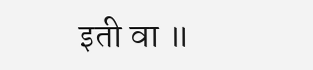इती वा ॥